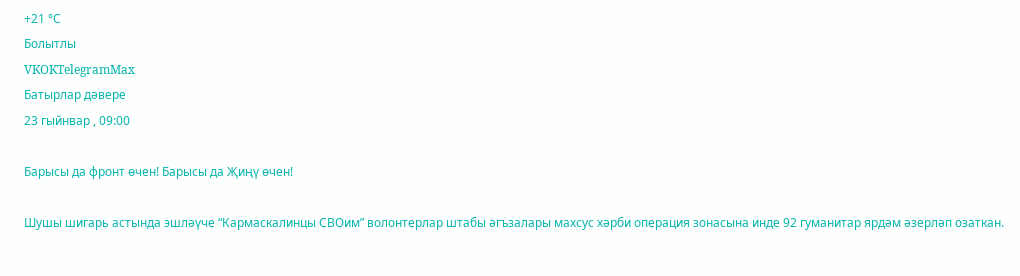+21 °С
Болытлы
VKOKTelegramMax
Батырлар дәвере
23 гыйнвар , 09:00

Барысы да фронт өчен! Барысы да Җиңү өчен!

Шушы шигарь астында эшләүче “Кармаскалинцы СВОим” волонтерлар штабы әгъзалары махсус хәрби операция зонасына инде 92 гуманитар ярдәм әзерләп озаткан.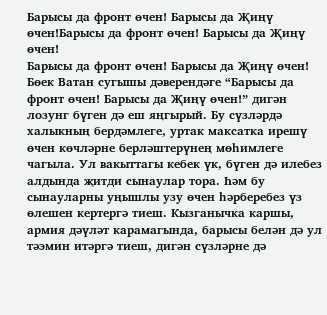Барысы да фронт өчен! Барысы да Җиңү өчен!Барысы да фронт өчен! Барысы да Җиңү өчен!
Барысы да фронт өчен! Барысы да Җиңү өчен!
Бөек Ватан сугышы дәверендәге “Барысы да фронт өчен! Барысы да Җиңү өчен!” дигән лозунг бүген дә еш яңгырый. Бу сүзләрдә халыкның бердәмлеге, уртак максатка ирешү өчен көчләрне берләштерүнең мөһимлеге чагыла. Ул вакыттагы кебек үк, бүген дә илебез алдында җитди сынаулар тора. Һәм бу сынауларны уңышлы узу өчен һәрберебез үз өлешен кертергә тиеш. Кызганычка каршы, армия дәүләт карамагында, барысы белән дә ул тәэмин итәргә тиеш, дигән сүзләрне дә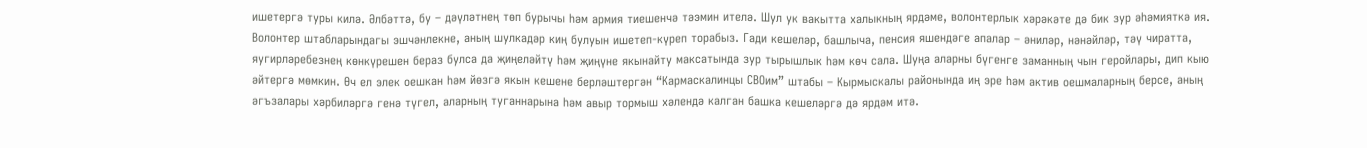ишетергә туры килә. Әлбәттә, бу – дәүләтнең төп бурычы һәм армия тиешенчә тәэмин ителә. Шул ук вакытта халыкның ярдәме, волонтерлык хәрәкәте дә бик зур әһәмияткә ия. Волонтер штабларындагы эшчәнлекне, аның шулкадәр киң булуын ишетеп-күреп торабыз. Гади кешеләр, башлыча, пенсия яшендәге апалар – әниләр, нәнәйләр, тәү чиратта, яугирләребезнең көнкүрешен бераз булса да җиңеләйтү һәм җиңүне якынайту максатында зур тырышлык һәм көч сала. Шуңа аларны бүгенге заманның чын геройлары, дип кыю әйтергә мөмкин. Өч ел элек оешкан һәм йөзгә якын кешене берләштергән “Кармаскалинцы СВОим” штабы – Кырмыскалы районында иң эре һәм актив оешмаларның берсе, аның әгъзалары хәрбиләргә генә түгел, аларның туганнарына һәм авыр тормыш хәлендә калган башка кешеләргә дә ярдәм итә.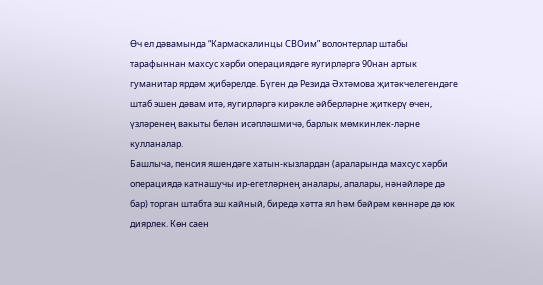Өч ел дәвамында “Кармаскалинцы СВОим” волонтерлар штабы тарафыннан махсус хәрби операциядәге яугирләргә 90нан артык гуманитар ярдәм җибәрелде. Бүген дә Резида Әхтәмова җитәкчелегендәге штаб эшен дәвам итә, яугирләргә кирәкле әйберләрне җиткерү өчен, үзләренең вакыты белән исәпләшмичә, барлык мөмкинлек-ләрне кулланалар.
Башлыча, пенсия яшендәге хатын-кызлардан (араларында махсус хәрби операциядә катнашучы ир-егетләрнең аналары, апалары, нәнәйләре дә бар) торган штабта эш кайный, биредә хәтта ял һәм бәйрәм көннәре дә юк диярлек. Көн саен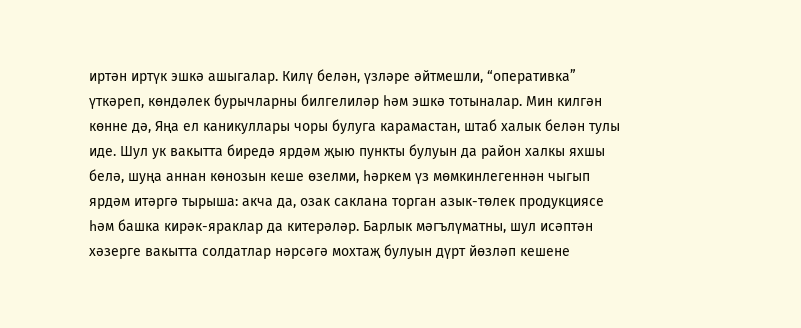иртән иртүк эшкә ашыгалар. Килү белән, үзләре әйтмешли, “оперативка” үткәреп, көндәлек бурычларны билгелиләр һәм эшкә тотыналар. Мин килгән көнне дә, Яңа ел каникуллары чоры булуга карамастан, штаб халык белән тулы иде. Шул ук вакытта биредә ярдәм җыю пункты булуын да район халкы яхшы белә, шуңа аннан көнозын кеше өзелми, һәркем үз мөмкинлегеннән чыгып ярдәм итәргә тырыша: акча да, озак саклана торган азык-төлек продукциясе һәм башка кирәк-яраклар да китерәләр. Барлык мәгълүматны, шул исәптән хәзерге вакытта солдатлар нәрсәгә мохтаҗ булуын дүрт йөзләп кешене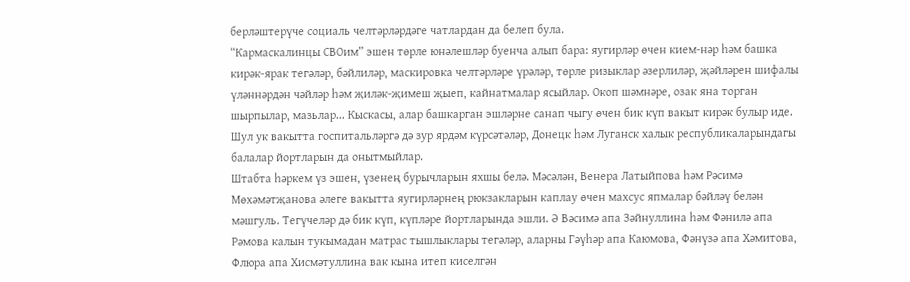берләштерүче социаль челтәрләрдәге чатлардан да белеп була.
“Кармаскалинцы СВОим” эшен төрле юнәлешләр буенча алып бара: яугирләр өчен кием-нәр һәм башка кирәк-ярак тегәләр, бәйлиләр, маскировка челтәрләре үрәләр, төрле ризыклар әзерлиләр, җәйләрен шифалы үләннәрдән чәйләр һәм җиләк-җимеш җыеп, кайнатмалар ясыйлар. Окоп шәмнәре, озак яна торган шырпылар, мазьлар... Кыскасы, алар башкарган эшләрне санап чыгу өчен бик күп вакыт кирәк булыр иде. Шул ук вакытта госпитальләргә дә зур ярдәм күрсәтәләр, Донецк һәм Луганск халык республикаларындагы балалар йортларын да онытмыйлар.
Штабта һәркем үз эшен, үзенең бурычларын яхшы белә. Мәсәлән, Венера Латыйпова һәм Рәсимә Мөхәмәтҗанова әлеге вакытта яугирләрнең рюкзакларын каплау өчен махсус япмалар бәйләү белән мәшгуль. Тегүчеләр дә бик күп, күпләре йортларында эшли. Ә Вәсимә апа Зәйнуллина һәм Фәнилә апа Рәмова калын тукымадан матрас тышлыклары тегәләр, аларны Гәүһәр апа Каюмова, Фәнүзә апа Хәмитова, Флюра апа Хисмәтуллина вак кына итеп киселгән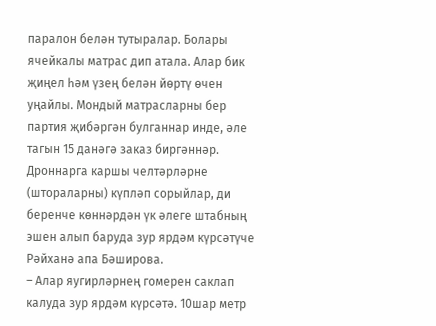паралон белән тутыралар. Болары ячейкалы матрас дип атала. Алар бик җиңел һәм үзең белән йөртү өчен уңайлы. Мондый матрасларны бер партия җибәргән булганнар инде, әле тагын 15 данәгә заказ биргәннәр.
Дроннарга каршы челтәрләрне (штораларны) күпләп сорыйлар, ди беренче көннәрдән үк әлеге штабның эшен алып баруда зур ярдәм күрсәтүче Рәйханә апа Бәширова.
– Алар яугирләрнең гомерен саклап калуда зур ярдәм күрсәтә. 10шар метр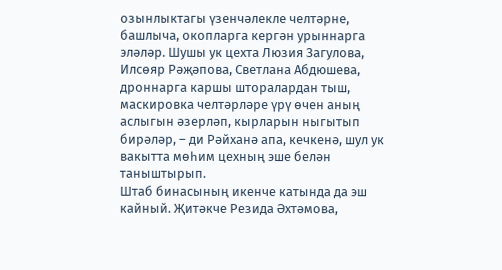озынлыктагы үзенчәлекле челтәрне, башлыча, окопларга кергән урыннарга эләләр. Шушы ук цехта Люзия Загулова, Илсөяр Рәҗәпова, Светлана Абдюшева, дроннарга каршы шторалардан тыш, маскировка челтәрләре үрү өчен аның аслыгын әзерләп, кырларын ныгытып бирәләр, – ди Рәйханә апа, кечкенә, шул ук вакытта мөһим цехның эше белән таныштырып.
Штаб бинасының икенче катында да эш кайный. Җитәкче Резида Әхтәмова,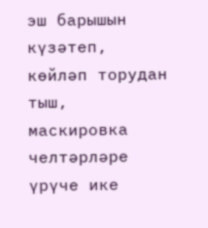эш барышын күзәтеп, көйләп торудан тыш, маскировка челтәрләре үрүче ике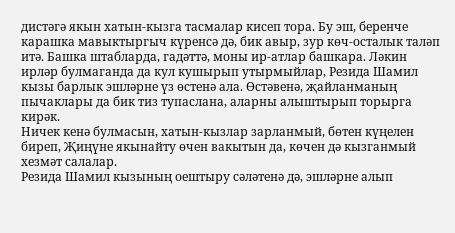дистәгә якын хатын-кызга тасмалар кисеп тора. Бу эш, беренче карашка мавыктыргыч күренсә дә, бик авыр, зур көч-осталык таләп итә. Башка штабларда, гадәттә, моны ир-атлар башкара. Ләкин ирләр булмаганда да кул кушырып утырмыйлар, Резида Шамил кызы барлык эшләрне үз өстенә ала. Өстәвенә, җайланманың пычаклары да бик тиз тупаслана, аларны алыштырып торырга кирәк.
Ничек кенә булмасын, хатын-кызлар зарланмый, бөтен күңелен биреп, Җиңүне якынайту өчен вакытын да, көчен дә кызганмый хезмәт салалар.
Резида Шамил кызының оештыру сәләтенә дә, эшләрне алып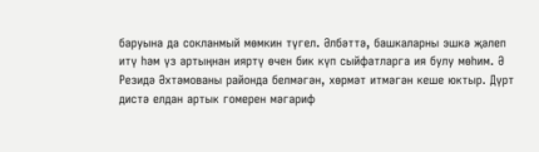баруына да сокланмый мөмкин түгел. Әлбәттә, башкаларны эшкә җәлеп итү һәм үз артыңнан ияртү өчен бик күп сыйфатларга ия булу мөһим. Ә Резидә Әхтәмованы районда белмәгән, хөрмәт итмәгән кеше юктыр. Дүрт дистә елдан артык гомерен мәгариф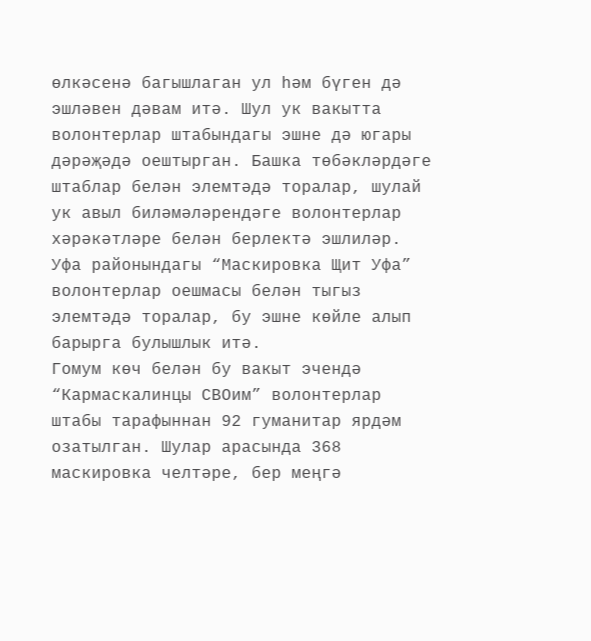өлкәсенә багышлаган ул һәм бүген дә эшләвен дәвам итә. Шул ук вакытта волонтерлар штабындагы эшне дә югары дәрәҗәдә оештырган. Башка төбәкләрдәге штаблар белән элемтәдә торалар, шулай ук авыл биләмәләрендәге волонтерлар хәрәкәтләре белән берлектә эшлиләр. Уфа районындагы “Маскировка Щит Уфа” волонтерлар оешмасы белән тыгыз элемтәдә торалар, бу эшне көйле алып барырга булышлык итә.
Гомум көч белән бу вакыт эчендә “Кармаскалинцы СВОим” волонтерлар штабы тарафыннан 92 гуманитар ярдәм озатылган. Шулар арасында 368 маскировка челтәре, бер меңгә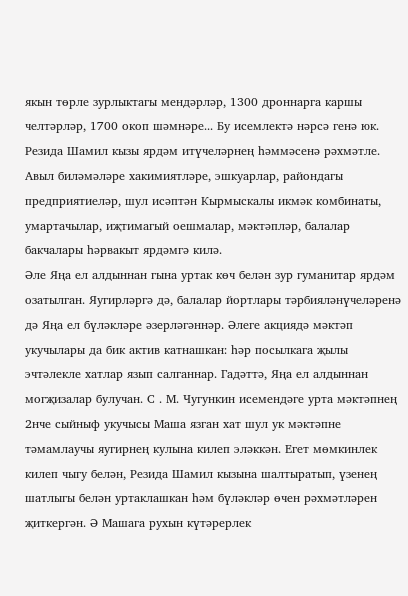якын төрле зурлыктагы мендәрләр, 1300 дроннарга каршы челтәрләр, 1700 окоп шәмнәре... Бу исемлектә нәрсә генә юк. Резида Шамил кызы ярдәм итүчеләрнең һәммәсенә рәхмәтле. Авыл биләмәләре хакимиятләре, эшкуарлар, райондагы предприятиеләр, шул исәптән Кырмыскалы икмәк комбинаты, умартачылар, иҗтимагый оешмалар, мәктәпләр, балалар бакчалары һәрвакыт ярдәмгә килә.
Әле Яңа ел алдыннан гына уртак көч белән зур гуманитар ярдәм озатылган. Яугирләргә дә, балалар йортлары тәрбияләнүчеләренә дә Яңа ел бүләкләре әзерләгәннәр. Әлеге акциядә мәктәп укучылары да бик актив катнашкан: һәр посылкага җылы эчтәлекле хатлар язып салганнар. Гадәттә, Яңа ел алдыннан могҗизалар булучан. С . М. Чугункин исемендәге урта мәктәпнең 2нче сыйныф укучысы Маша язган хат шул ук мәктәпне тәмамлаучы яугирнең кулына килеп эләккән. Егет мөмкинлек килеп чыгу белән, Резида Шамил кызына шалтыратып, үзенең шатлыгы белән уртаклашкан һәм бүләкләр өчен рәхмәтләрен җиткергән. Ә Машага рухын күтәрерлек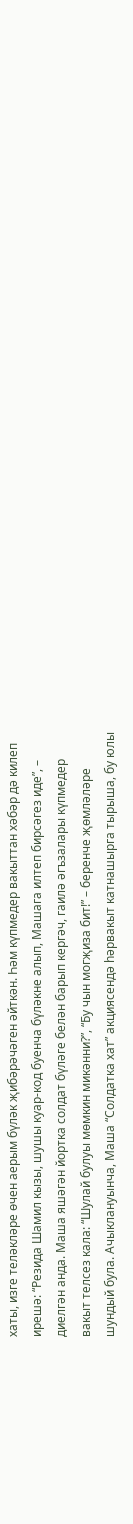хаты, изге теләкләре өчен аерым бүләк җибәрәчәген әйткән. Һәм күпмедер вакыттан хәбәр дә килеп ирешә: “Резида Шамил кызы, шушы куар-код буенча бүләкне алып, Машага илтеп бирсәгез иде”, – диелгән анда. Маша яшәгән йортка солдат бүләге белән барып кергәч, гаилә әгъзалары күпмедер вакыт телсез кала: “Шулай булуы мөмкин микәнни?”, “Бу чын могҗиза бит!” – беренче җөмләләре шундый була. Ачыклануынча, Маша “Солдатка хат” акциясендә һәрвакыт катнашырга тырыша, бу юлы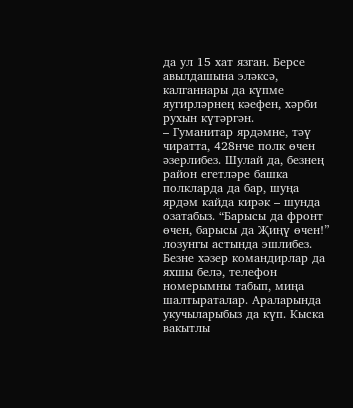да ул 15 хат язган. Берсе авылдашына эләксә, калганнары да күпме яугирләрнең кәефен, хәрби рухын күтәргән.
– Гуманитар ярдәмне, тәү чиратта, 428нче полк өчен әзерлибез. Шулай да, безнең район егетләре башка полкларда да бар, шуңа ярдәм кайда кирәк – шунда озатабыз. “Барысы да фронт өчен, барысы да Җиңү өчен!” лозунгы астында эшлибез. Безне хәзер командирлар да яхшы белә, телефон номерымны табып, миңа шалтыраталар. Араларында укучыларыбыз да күп. Кыска вакытлы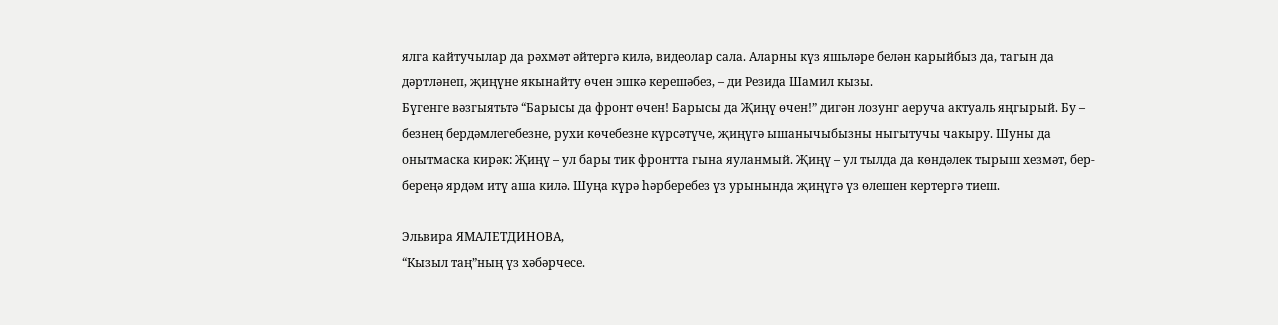ялга кайтучылар да рәхмәт әйтергә килә, видеолар сала. Аларны күз яшьләре белән карыйбыз да, тагын да дәртләнеп, җиңүне якынайту өчен эшкә керешәбез, – ди Резида Шамил кызы.
Бүгенге вәзгыятьтә “Барысы да фронт өчен! Барысы да Җиңү өчен!” дигән лозунг аеруча актуаль яңгырый. Бу – безнең бердәмлегебезне, рухи көчебезне күрсәтүче, җиңүгә ышанычыбызны ныгытучы чакыру. Шуны да онытмаска кирәк: Җиңү – ул бары тик фронтта гына яуланмый. Җиңү – ул тылда да көндәлек тырыш хезмәт, бер-береңә ярдәм итү аша килә. Шуңа күрә һәрберебез үз урынында җиңүгә үз өлешен кертергә тиеш.

Эльвира ЯМАЛЕТДИНОВА,
“Кызыл таң”ның үз хәбәрчесе.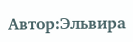Автор:Эльвира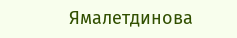Ямалетдинова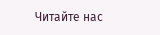Читайте нас